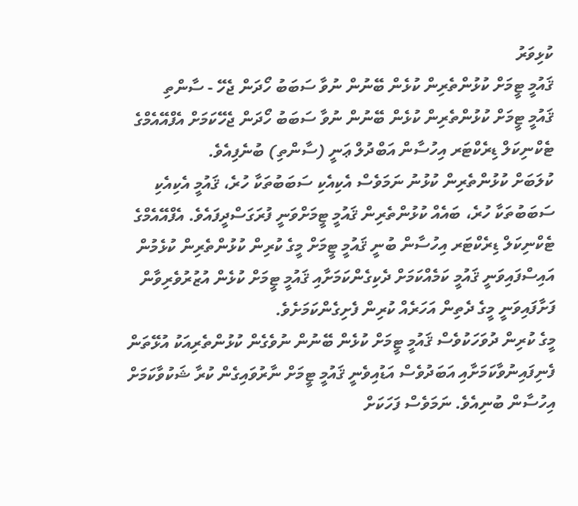ކުޅިވަރު
ޤައުމީ ޓީމަށް ކުޅުންތެރިން ކުޅެން ބޭނުން ނުވާ ސަބަބު ހޯދަން ޖެހޭ - ސާންތި
ޤައުމީ ޓީމަށް ކުޅުންތެރިން ކުޅެން ބޭނުން ނުވާ ސަބަބު ހޯދަން ޖެހޭކަމަށް އެފްއޭއެމްގެ ޓެކްނިކަލް ޑިރެކްޓަރ އިހުސާން އަބްދުލް ޢަނީ (ސާންތި) ބުނެފިއެވެ.
ކުލަބަށް ކުޅުންތެރިން ކުޅުނު ނަމަވެސް އެކިއެކި ސަބަބުތަކާ ހުރެ، ޤައުމީ އެކިއެކި ސަބަބުތަކާ ހުރެ، ބައެއް ކުޅުންތެރިން ޤައުމީ ޓީމަށްވަނީ ފުރަގަސްދީފައެވެ. އެފްއޭއެމްގެ ޓެކްނިކަލް ޑިރެކްޓަރ އިހުސާން ބުނީ ޤައުމީ ޓީމަށް މީގެ ކުރިން ކުޅުންތެރިން ކުޅެމުން އައިސްފައިވަނީ ޤައުމީ ކަމެއްކަމަށް ދެކިގެންކަމަށާއި ޤައުމީ ޓީމަށް ކުޅެން އުޒުރުވެރިވާން ފަށާފައިވަނީ މީގެ ދެތިން އަހަރެއް ކުރިން ފެށިގެންކަމަށެވެ.
މީގެ ކުރިން ދުވަހަކުވެސް ޤައުމީ ޓީމަށް ކުޅެން ބޭނުން ނުވެގެން ކުޅުންތެރިއަކު އުޅޭތަން ފެނިފައިނުވާކަމަށާއި އަބަދުވެސް އަޑުއިވެނީ ޤައުމީ ޓީމަށް ނާރުވައިގެން ކުރާ ޝަކުވާކަމަށް އިހުސާން ބުނިއެވެ. ނަމަވެސް ފަހަކަށް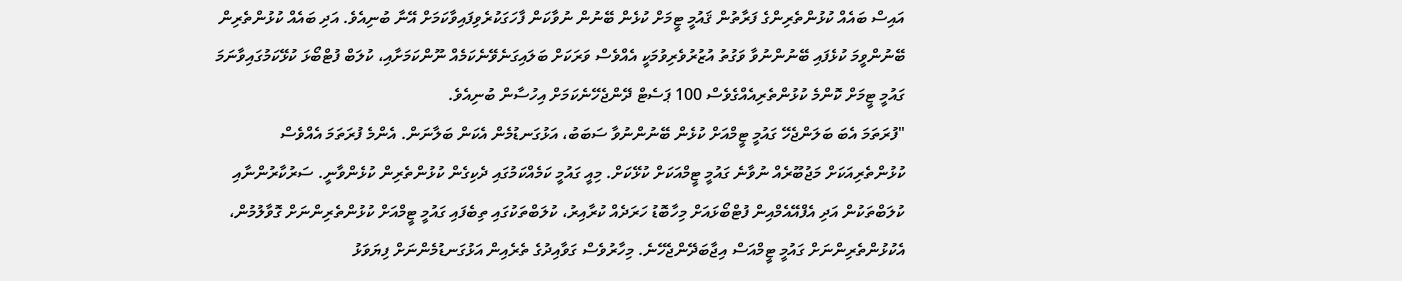އައިސް ބައެއް ކުޅުންތެރިންގެ ފަރާތުން ޤައުމީ ޓީމަށް ކުޅެން ބޭނުން ނުވާކަން ފާހަގަކުރެވިފައިވާކަމަށް އޭނާ ބުނިއެވެ. އަދި ބައެއް ކުޅުންތެރިން ބޭނުންވީމަ ކުޅެފައި ބޭނުންނުވާ ވަގުތު އުޒުރުވެރިވުމަކީ އެއްވެސް ވަރަކަށް ބަލައިގަނެވޭނެކަމެއް ނޫންކަމަށާއި، ކުލަބް ފުޓްބޯޅަ ކުޅޭކަމުގައިވާނަމަ ގައުމީ ޓީމަށް ކޮންމެ ކުޅުންތެރިއެއްގެވެސް 100 ޕަސެޓް ދޭންޖެހޭނެކަމަށް އިހުސާން ބުނިއެވެ.
"ފުރަތަމަ އެބަ ބަލަންޖެހޭ ގައުމީ ޓީމްއަށް ކުޅެން ބޭނުންނުވާ ސަބަބު، އަޅުގަނޑުމެން އެކަން ބަލާނަން. އެންމެ ފުރަތަމަ އެއްވެސް ކުޅުންތެރިއަކަށް މަޖުބޫރެއް ނުވާނެ ގައުމީ ޓީމްއަކަށް ކުޅޭކަށް. މިއީ ގައުމީ ކަމެއްކަމުގައި ދެކިގެން ކުޅުންތެރިން ކުޅެންވާނީ. ސަރުކާރުންނާއި ކުލަބްތަކުން އަދި އެފްއޭއެމްއިން ފުޓްބޯޅައަށް މިހާބޮޑު ހަރަދެއް ކުރާއިރު، ކުލަބްތަކުގައި ތިބެފައި ގައުމީ ޓީމްއަށް ކުޅުންތެރިންނަށް ގޮވާލުމުން، އެކުޅުންތެރިންނަށް ގައުމީ ޓީމްއަސް އިޖާބަދޭންޖެހޭނެ. މިހާރުވެސް ގަވާއިދުގެ ތެރެއިން އަޅުގަނޑުމެންނަށް ފިޔަވަޅު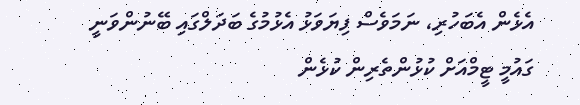އެޅެން އެބަހުރި، ނަމަވެސް ފިޔަވަޅު އެޅުމުގެ ބަދަލްގައި ބޭނުންވަނީ ގައުމީ ޓީމްއަށް ކުޅުންތެރިން ކުޅެން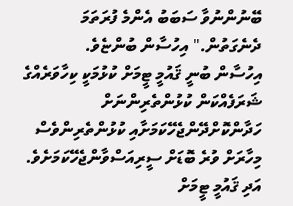ބޭނުންނުވާ ސަބަބު އެންމެ ފުރަތަމަ ދެނެގަތުން." އިހުސާން ބުންޏެވެ.
އިހުސާން ބުނީ ޤައުމީ ޓީމަށް ކުޅުމަކީ ކިހާވަރެއްގެ ޝަރަފެއްކަން ކުޅުންތެރިންނަށް ހަދާންކޮށްދޭންޖެހޭކަމަށާއި ކުޅުންތެރިންވެސް މިހާރަށް ވުރެ ބޮޑަށް ސީރިއަސްވާންޖެހޭކަމަށެވެ. އަދި ޤައުމީ ޓީމަށް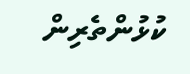ކުޅުންތެރިން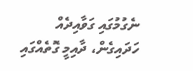ނެގުމުގައި ގަވާއިދެއް ހަދައިގެން، ދާއިމީ ގޮތެއްގައި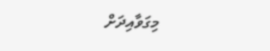މިގަވާއިދަށް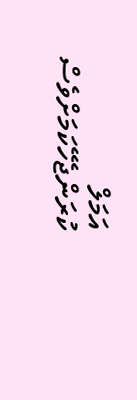އަމަލް ކުރަންޖެހޭކަމަށްވެސް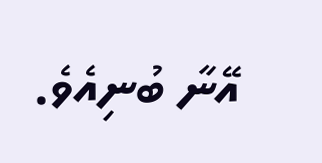އޭނާ ބުނިއެވެ.